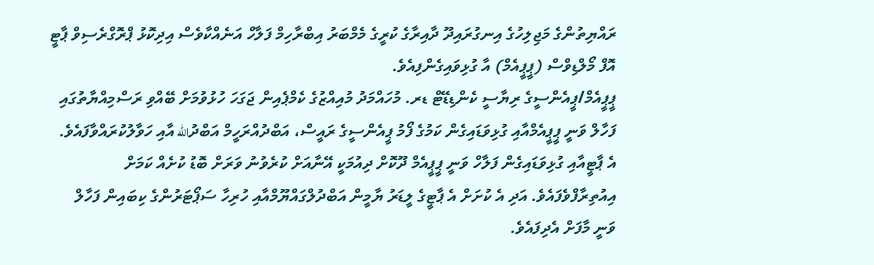ރައްޔިތުންގެ މަޖިލިހުގެ އިނގުރައިދޫ ދާއިރާގެ ކުރީގެ މެމްބަރު އިބްރާހިމް ފަލާހް އަނެއްކާވެސް އިދިކޮޅު ޕްރޮގްރެސިވް ޕާޓީ އޮފް މޯލްޑިވްސް (ޕީޕީއެމް) އާ ގުޅިވައިގެންފިއެވެ.
ޕީޕީއެމް/ޕީއެންސީގެ ރިޔާސީ ކެންޑިޑޭޓް ޑރ. މުހައްމަދު މުއިއްޒުގެ ކެމްޕެއިން ޖަގަހަ ހުޅުވުމަށް ބޭއްވި ރަސްމިއްޔާތުގައި ފަހާލް ވަނީ ޕީޕީއެމްއާއި ގުޅިވަޑައިގެން ކަމުގެ ފޯމު ޕީއެންސީގެ ރައީސް، އަބްދުއްރަހީމް އަބްދުالله އާއި ހަވާލުކުރައްވާފައެވެ.
އެ ޕާޓީއާއި ގުޅިވަޑައިގެން ފަލާހް ވަނީ ޕީޕީއެމް ދޫކޮށް ދިއުމަކީ އޭނާއަށް ކުރެވުނު ވަރަށް ބޮޑު ކުށެއް ކަމަށް އިއުތިރާފްވެފައެވެ. އަދި އެ ކުށަށް އެ ޕާޓީގެ ލީޑަރު ޔާމީން އަބްދުލްގައްޔޫމްއާއި ހުރިހާ ސަޕޯޓަރުންގެ ކިބައިން ފަހާލް ވަނީ މާފަށް އެދިފައެވެ.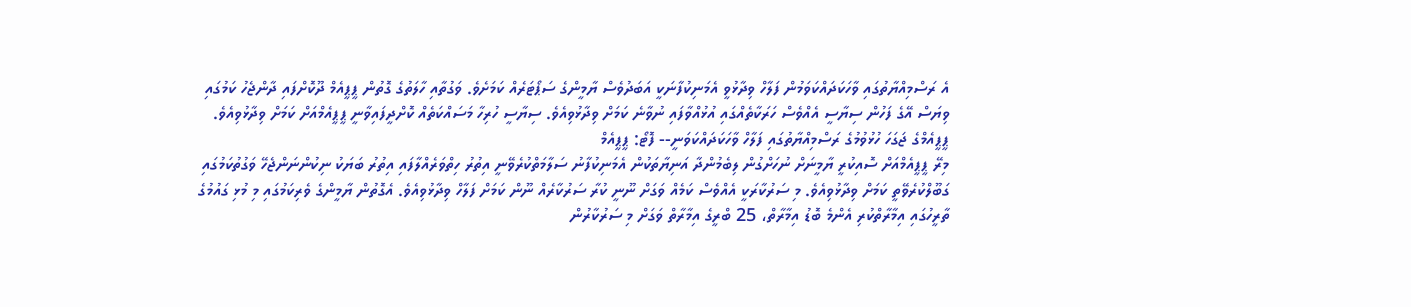އެ ރަސްމިއްޔާތުގައި ވާހަކަދައްކަވަމުން ފަލާހް ވިދާޅުވީ އެމަނިކުފާނަކީ އަބަދުވެސް ޔާމީންގެ ސަޕޯޓަރެއް ކަމަށެވެ. ވަގުތާއި ހާލަތުގެ ގޮތުން ޕީޕީއެމް ދޫކޮށްފައި ދާންޖެހު ކަމުގައި ވިޔަސް އޭގެ ފަހުން ސިޔާސީ އެއްވެސް ހަރަކާތެއްގައި އުޅުއްވާފައި ނުވާނެ ކަމަށް ވިދާޅުވިއެވެ. ސިޔާސީ ހުރިހާ މަސައްކަތެއް ކޮށްދީފައިވާނީ ޕީޕީއެމްއަށް ކަމަށް ވިދާޅުވިއެވެ.
ޕީޕީއެމްގެ ޖަގަހަ ހުޅުވުމުގެ ރަސްމިއްޔާތުގައި ފަލާހް ވާހަކަދައްކަވަނީ-- ފޮޓޯ: ޕީޕީއެމް
މިރޭ ޕީޕީއެމްއަށް ސޮއިކުރީ ޔާމީނަށް ނުހަށްގުން ލިބެމުންދާ އަނިޔާތަކުން އެމަނިކުފާނު ސަލާމަތްކުރެވޭނީ އިތުރު ހިތްވަރެއްލާފައި އިތުރު ބަޔަކު ނިކުންނަންޖެހޭ ވަގުތުކަމުގައި ގަބޫލްކުރެވޭތީ ކަމަށް ވިދާޅުވިއެވެ. މި ސަރުކާރަކީ އެއްވެސް ކަމެއް ވަގަށް ނޫނީ ކުރާ ސަރުކާރެއް ނޫން ކަމަށް ފަލާހް ވިދާޅުވިއެވެ. އެގޮތުން ޔާމީންގެ ވެރިކަމުގައި މި މުޅި ގައުމުގެ ތާރީހުގައި އިމާރާތްކުރި އެންމެ ބޮޑު އިމާރާތް، 25 ބްރީގެ އިމާރާތް ވަގަށް މި ސަރުކާރުން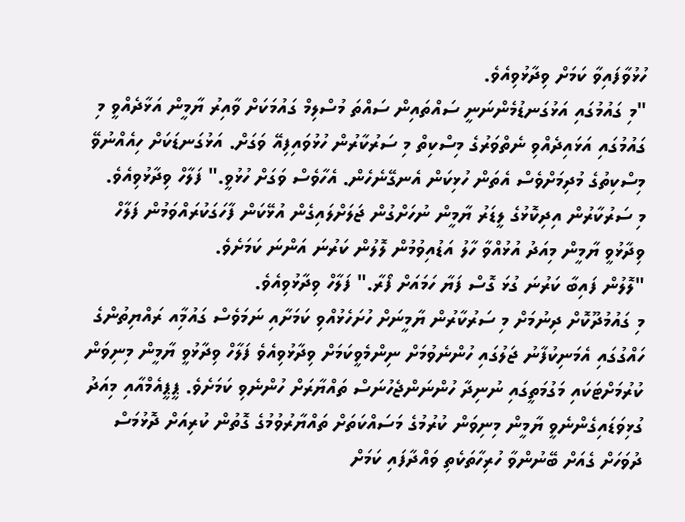ހުޅުވާފައިވާ ކަމަށް ވިދާޅުވިއެވެ.
"މި ގައުމުގައި އަޅުގަނޑުމެންނަނީ ސައްތައިން ސައްތަ މުސްލިމް ގައުމަކަށް ވާއިރު ޔާމީން އަޅާދެއްވީ މި ގައުމުގައި އަޅައިދެއްވި ނެތްވަރުގެ މިސްކިތް މި ސަރުކާރުން ހުޅުވައިފިއޭ ވަގަށް. އަޅުގަނޑަކަށް ހިއެއްނުވޭ މިސްކިތުގެ މުދިމަށްވެސް އެތަން ހުޅިކަން އެނގޭނެހެން. އެހާވެސް ވަގަށް ހުޅުވީ." ފަލާހް ވިދާޅުވިއެވެ.
މި ސަރުކާރުން އިދިކޮޅުގެ ލީޑަރު ޔާމީން ނުހަށްގުން ޖަލަށްލައިގެން އުޅޭކަން ފާހަގަކުރައްވަމުން ފަލާހް ވިދާޅުވީ ޔާމީން މިއަދު އުޅުއްވާ ހާލު އަޑުއިވުމުން ލޮލުން ކަރުނަ އަންނަ ކަމަށެވެ.
"ލޮލުން ފައިބާ ކަރުނަ ގުޅަ ގޮސް ފަޔާ ހަމައަށް ފޯރާ." ފަލާހް ވިދާޅުވިއެވެ.
މި ގައުމުދޫކޮށް ދިނުމަށް މި ސަރުކާރުން ޔާމީނަށް ހުށަހެޅުއްވި ކަމަށާއި ނަމަވެސް ގައުމާިއ ރައްޔިތުންގެ ހައްގުގައި އެމަނިކުފާނު ޖަލުގައި ހުންނެވުމަށް ނިންމެވީކަމަށް ވިދާޅުވިއެވެ ފަލާހް ވިދާޅުވީ ޔާމީން މިނިވަން ކުރުމަށްޓަކައި މަގުމަތީގައި ނުނިދާ ހުންނަންޖެހުނަސް ތައްޔާރަށް ހުންނެވި ކަމަށެވެ. ޕީޕީއެމްއާއި މިއަދު ގުޅިވަޑައިގެންނެވީ ޔާމީން މިނިވަން ކުރުމުގެ މަސައްކަތަށް ތައްޔާރުވުމުގެ ގޮތުން ކުރިއަށް ދޮޅުމަސް ދުވަހަށް ގެއަށް ބޭނުންވާ ހުރިހާތަކެތި ވައްދާފައި ކަމަށް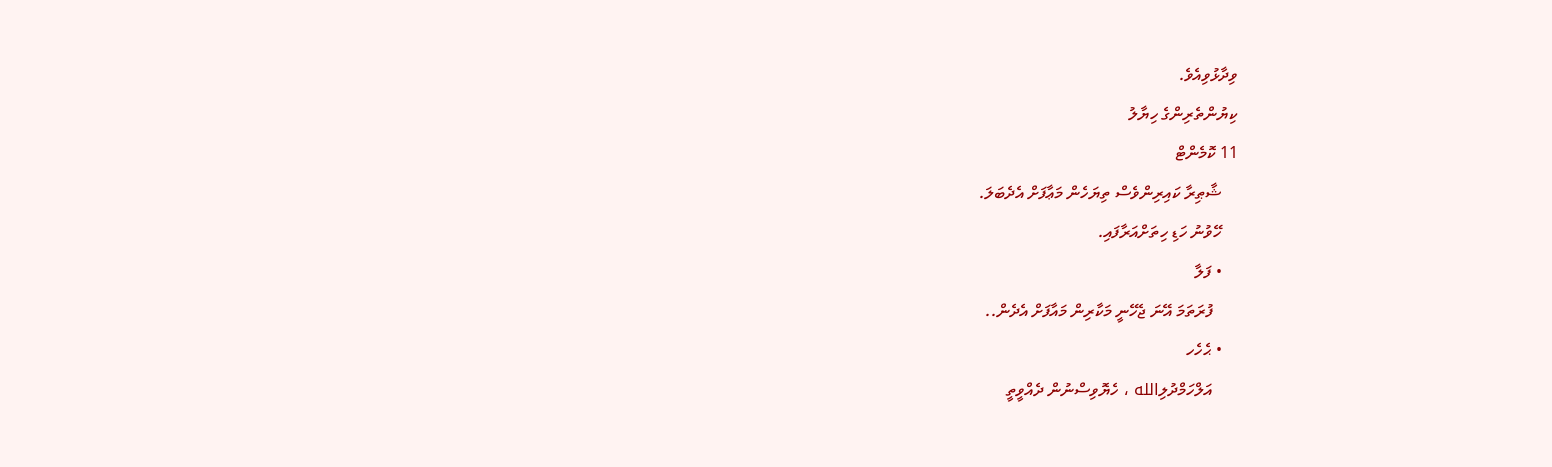ވިދާޅުވިއެވެ.
ކިޔުންތެރިންގެ ހިޔާލު
11 ކޮމެންޓް
    ޝާޠިރާ ކައިރިންވެސް ތިޔަހެން މަޢާފަށް އެދެބަލަ.
    ހޭވުނު ހަޑި ހިތަށްއަރާފައި.
    • ފަލާ
      ފުރަތަމަ އޭނަ ޖެހޭނީ މަކާރިން މައާފަށް އެދެން..
    • ޙެހެހ
      އަލްހަމްދުލިالله ، ހެޔޮވިސްނުން ދެއްވީތީ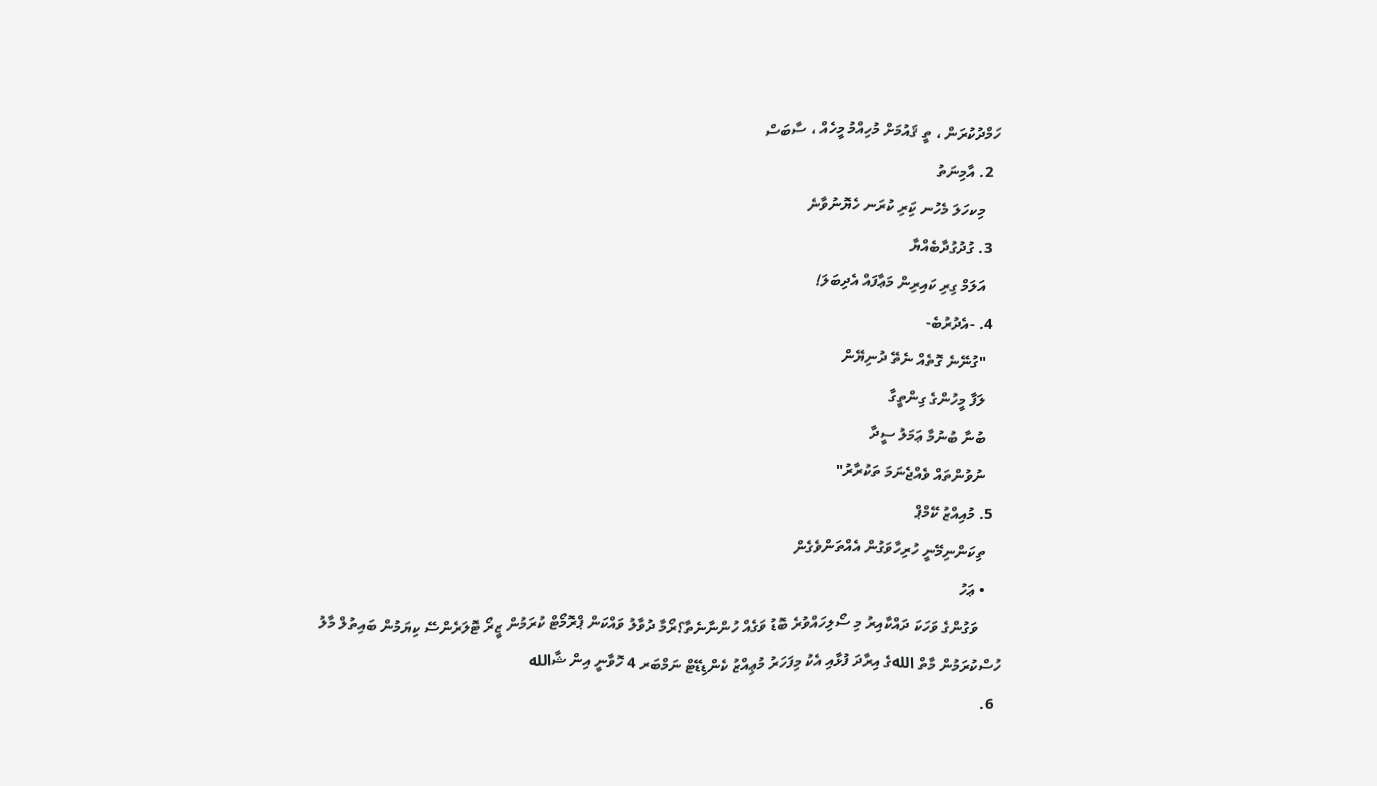ހަމްދުކުރަން ، ތީ ޤައުމަށް މުހިއްމު މީހެއް ، ސާބަސް
  2. އާމިނަތު
    މިކހަލަ މެހުނ ކަިރި ކުރަނ ހެޔޮނުވާނެ
  3. ގުދުގުދާބެއްޔާ
    އަލަމް ގިރި ކައިރިން މަޢާފައް އެދިބަލަ!
  4. -އެދުރުބެ-
    "ގުނޭނެ ގޮތެއް ނެތޭ ދުނިޔޭން
    ލަފާ މީހުންގެ ގިންތީގާ
    ބުނާ ބުނުމާ ޢަމަލު ސީދާ
    ނުވުންތައް ވެއްޖެނަމަ ތަކުރާރު"
  5. މުއިއްޒު ކޭމްޕް
    ތިކަންނިމޭނީ ހުރިހާވަގުން އެއްތަންވެގެން
    • ޢަހު
      ވަގުންގެ ވަހަކަ ދައްކާއިރު މި ސޯލިހައްވުރެ ބޮޑު ވަގެއް ހުންނާނެތާ؟ރޯމާ ދުވާލު ވައްކަން ޕްރޮމޯޓް ކުރަމުން ޒީރޯ ޓޮލަރެންސޭ ކިޔަމުން ބައިތުލް މާލު ހުސްކުރަމުން މާތް اللهގެ އިރާދަ ފުޅާއި އެކު މިފަހަރު މުޢިއްޒު ކެންޑިޑޭޓް ނަމްބަރ 4 ހޮވާނީ އިން ޝާالله
  6.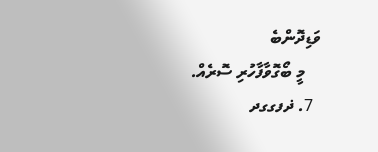ވަޑިދޮންބެ
    މީ ބޯގޮވާފާހުރި ސޮރެއް.
  7. ޛފގގދ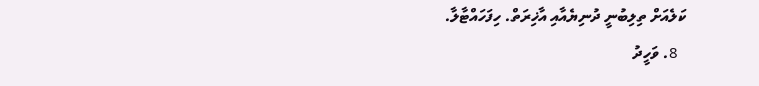ކަލެއަށް ތިލިބުނީ ދުނިޔެއާއި އާޚިރަތް. ހިފަހައްޓާލާ.
  8. ވަހީދު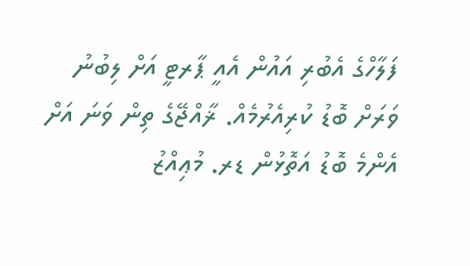ފަލާހްގެ އެބުރި އައުން އެއީ ޕާރޓީ އަށް ލިބުނު ވަރަށް ބޮޑު ކުރިއެރުމެއް. ޜާއްޖޭގެ ތިން ވަނަ އަށް އެންމެ ބޮޑު އަތޮޅުން ޑރ. މުޢިއްޒު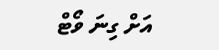އަށް ގިނަ ވޯޓް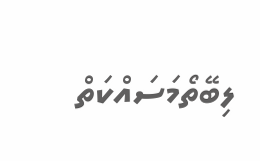ލިބޭތޯމަސައްކަތް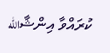ކުރައްވާ އިންޝާالله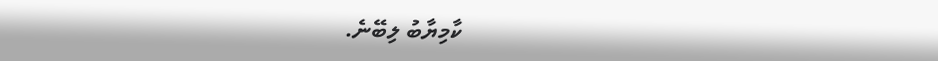ކާމިޔާބު ލިބޭނެ.